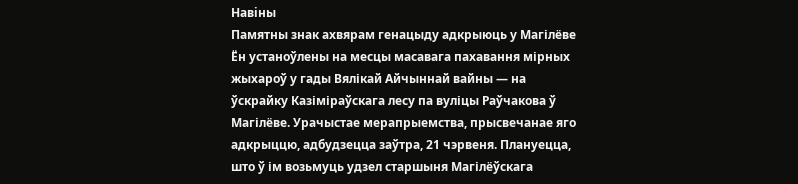Навiны
Памятны знак ахвярам генацыду адкрыюць у Магілёве
Ён устаноўлены на месцы масавага пахавання мірных жыхароў у гады Вялікай Айчыннай вайны — на ўскрайку Казіміраўскага лесу па вуліцы Раўчакова ў Магілёве. Урачыстае мерапрыемства, прысвечанае яго адкрыццю, адбудзецца заўтра, 21 чэрвеня. Плануецца, што ў ім возьмуць удзел старшыня Магілёўскага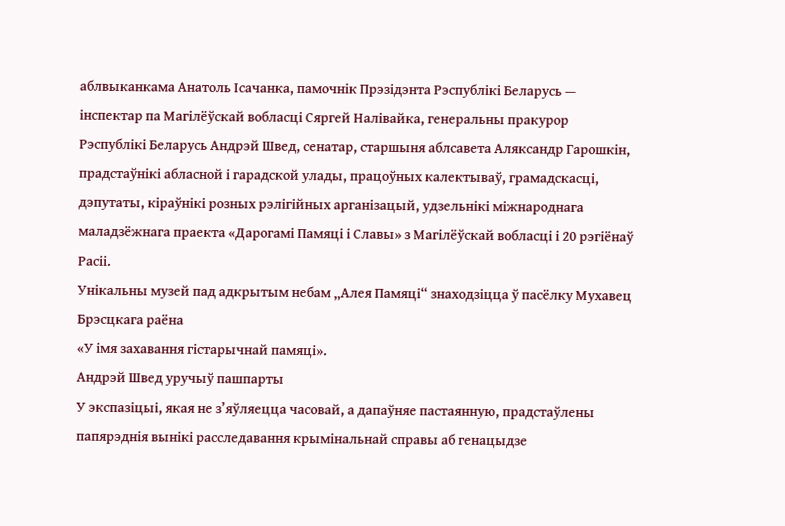аблвыканкама Анатоль Ісачанка, памочнік Прэзідэнта Рэспублікі Беларусь — інспектар па Магілёўскай вобласці Сяргей Налівайка, генеральны пракурор Рэспублікі Беларусь Андрэй Швед, сенатар, старшыня аблсавета Аляксандр Гарошкін, прадстаўнікі абласной і гарадской улады, працоўных калектываў, грамадскасці, дэпутаты, кіраўнікі розных рэлігійных арганізацый, удзельнікі міжнароднага маладзёжнага праекта «Дарогамі Памяці і Славы» з Магілёўскай вобласці і 20 рэгіёнаў Расіі.
Унікальны музей пад адкрытым небам „Алея Памяці“ знаходзіцца ў пасёлку Мухавец Брэсцкага раёна
«У імя захавання гістарычнай памяці».
Андрэй Швед уручыў пашпарты
У экспазіцыі, якая не з’яўляецца часовай, а дапаўняе пастаянную, прадстаўлены папярэднія вынікі расследавання крымінальнай справы аб генацыдзе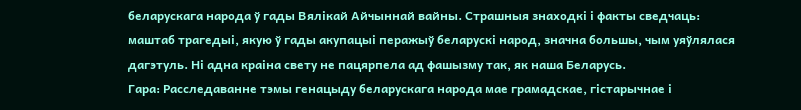беларускага народа ў гады Вялікай Айчыннай вайны. Страшныя знаходкі і факты сведчаць: маштаб трагедыі, якую ў гады акупацыі перажыў беларускі народ, значна большы, чым уяўлялася дагэтуль. Ні адна краіна свету не пацярпела ад фашызму так, як наша Беларусь.
Гара: Расследаванне тэмы генацыду беларускага народа мае грамадскае, гістарычнае і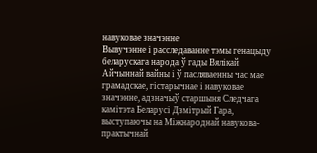навуковае значэнне
Вывучэнне і расследаванне тэмы генацыду беларускага народа ў гады Вялікай Айчыннай вайны і ў пасляваенны час мае грамадскае, гістарычнае і навуковае значэнне, адзначыў старшыня Следчага камітэта Беларусі Дзмітрый Гара, выступаючы на Міжнароднай навукова-практычнай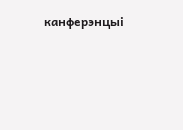канферэнцыі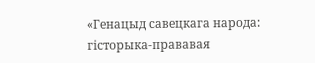«Генацыд савецкага народа: гісторыка-прававая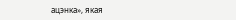ацэнка», якая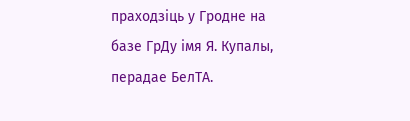праходзіць у Гродне на базе ГрДу імя Я. Купалы, перадае БелТА.